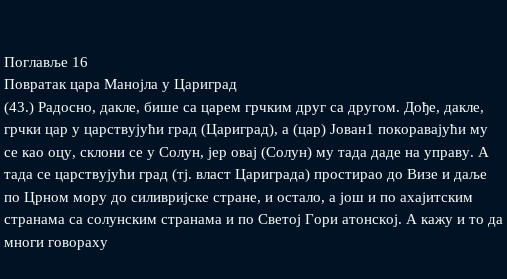Поглавље 16
Повратак цара Манојла у Цариград
(43.) Радосно, дакле, бише са царем грчким друг са другом. Дође, дакле, грчки цар у царствујући град (Цариград), а (цар) Јован1 покоравајући му се као оцу, склони се у Солун, јер овај (Солун) му тада даде на управу. А тада се царствујући град (тј. власт Цариграда) простирао до Визе и даље по Црном мору до силивријске стране, и остало, а још и по ахајитским странама са солунским странама и по Светој Гори атонској. А кажу и то да многи говораху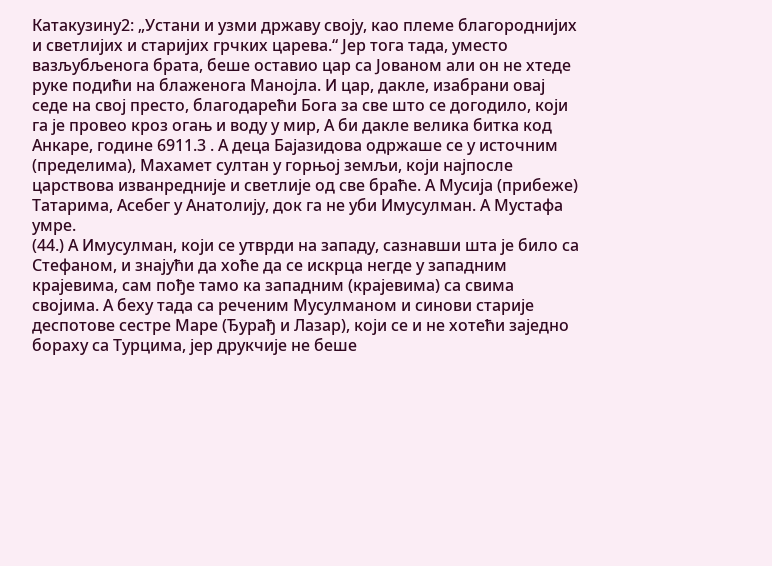Катакузину2: „Устани и узми државу своју, као племе благороднијих и светлијих и старијих грчких царева.“ Јер тога тада, уместо вазљубљенога брата, беше оставио цар са Јованом али он не хтеде руке подићи на блаженога Манојла. И цар, дакле, изабрани овај седе на свој престо, благодарећи Бога за све што се догодило, који га је провео кроз огањ и воду у мир, А би дакле велика битка код Анкаре, године 6911.3 . А деца Бајазидова одржаше се у источним (пределима), Махамет султан у горњој земљи, који најпосле царствова изванредније и светлије од све браће. А Мусија (прибеже) Татарима, Асебег у Анатолију, док га не уби Имусулман. А Мустафа умре.
(44.) А Имусулман, који се утврди на западу, сазнавши шта је било са Стефаном, и знајући да хоће да се искрца негде у западним крајевима, сам пође тамо ка западним (крајевима) са свима својима. А беху тада са реченим Мусулманом и синови старије деспотове сестре Маре (Ђурађ и Лазар), који се и не хотећи заједно бораху са Турцима, јер друкчије не беше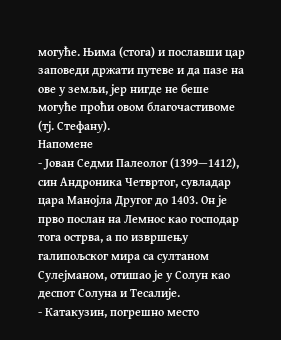могуће. Њима (стога) и пославши цар заповеди држати путеве и да пазе на ове у земљи, јер нигде не беше могуће проћи овом благочастивоме (тј. Стефану).
Напомене
- Јован Седми Палеолог (1399—1412), син Андроника Четвртог, сувладар цара Манојла Другог до 1403. Он је прво послан на Лемнос као господар тога острва, а по извршењу галипољског мира са султаном Сулејманом, отишао је у Солун као деспот Солуна и Тесалије.
- Катакузин, погрешно место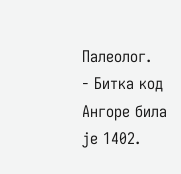Палеолог.
- Битка код Ангоре била је 1402.